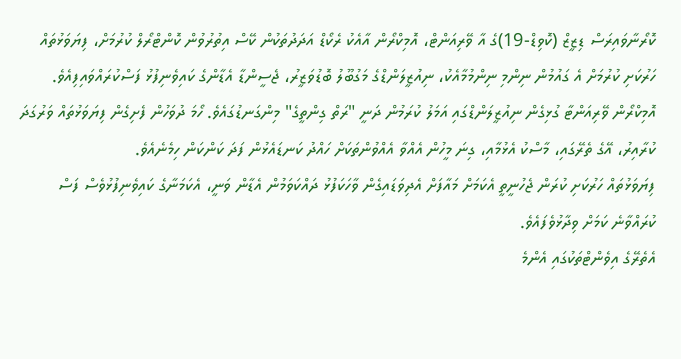ކޮރޯނާވައިރަސް ޑިޒީޒް (ކޮވިޑް-19)ގެ އާ ވޭރިއަންޓް، އޮމިކްރޯން އާއެކު ރެކޯޑް އަދަދުތަކުން ކޭސް އިތުރުވުން ކޮންޓްރޯލް ކުރުމަށް، ފިޔަވަޅުތައް ހަރުކަށި ކުރުމަށް އެ ގައުމުން ނިންމި ނިންމުމާއެކު، ނިއުޒީލަންޑްގެ މަގުބޫލު ބޮޑުވަޒީރު، ޖެސީންޑާ އެޑާންގެ ކައިވެނިފުޅު ފަސްކުރައްވައިފިއެވެ.
އޮމިކްރޯން ވޭރިއަންޓާ ގުޅިގެން ނިއުޒީލަންޑްގައި އަމަލު ކުރަމުން ދަނީ "ރަތް ގިންތީގެ" މިންގަނޑުގައެވެ. ހޯމަ ދުވަހުން ފެށިގެން ފިޔަވަޅުތައް ވަރުގަދަ ކުރާއިރު، އޭގެ ތެރޭގައި، މާސްކު އެޅުމާއި، ގިނަ މީހުން އެއްވާ އެއްވުންތަކަށް ހައްދު ކަނޑައެޅުން ފަދަ ކަންކަން ހިމެނެއެވެ.
ފިޔަވަޅުތައް ހަރުކަށި ކުރަން ޖެހުނީތީ އެކަމަށް މައާފަށް އެދިވަޑައިގެން ވާހަކަފުޅު ދައްކަވަމުން އެޑާން ވަނީ، އެކަމަނާގެ ކައިވެނިފުޅުވެސް ފަސް ކުރައްވާނެ ކަމަށް ވިދާޅުވެފައެވެ.
އެތެރޭގެ އިވެންޓްތަކުގައި އެންމެ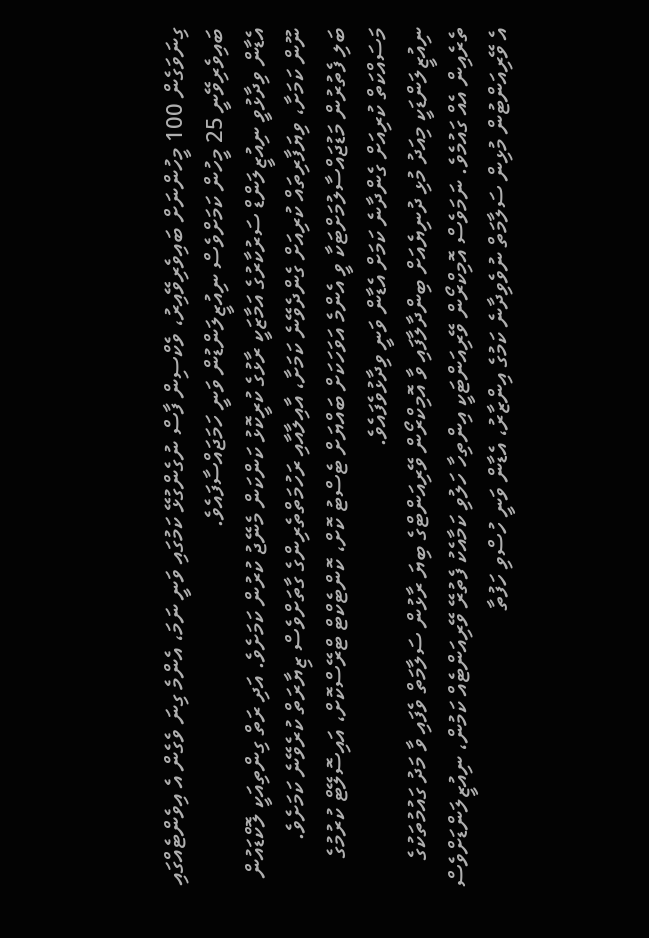ގިނަވަގެން 100 މީހުންނަށް ބައިވެރިވޭއިރު، ވެކްސިން ފާސް ނުގެންގުޅޭ ކަމުގައި ވަނީ ނަމަ، އެންމެ ގިނަ ވެގެން އެ އިވެންޓެއްގައި ބައިވެރިވޭނީ 25 މީހުން ކަމަށްވެސް ނިއުޒީލަންޑުން ވަނީ ހަމަޖައްސާފައެވެ.
އެޑާން ވިދާޅުވީ ނިއުޒީލަންޑް ސަރުކާރުގެ އަމާޒަކީ ރާޅުގެ ކުރީކޮޅު ކަންކަން މެނޭޖު ކުރުން ކަމަށެވެ. އަދި ރަތް ގިންތިއަކީ ލޮކްޑައުން ނޫން ކަމަށާ، ވިޔަފާރިތައް ކުރިއަށް ގެންދެވޭނެ ކަމަށާ، އާއިލާއާއި ރަހުމަތްތެރިންގެ ގާތަށްވެސް ޒިޔާރަތް ކުރެވޭނެ ކަމަށެވެ.
ބަލި ފެތުރުން މަޑުޖައްސާލުމަށްޓަކާ ވީ އެންމެ އަވަހަކަށް ބައްޔަށް ޓެސްޓު ކޮށް، ކޮންޓެކްޓް ޓްރޭސްކޮށް، އައިސޮލޭޓް ކުރުމުގެ މަސައްކަތް ކުރިއަށް ގެންދާނެ ކަމަށް އެޑާން ވަނީ ވިދާޅުވެފައެވެ.
ނިއުޒީލަންޑަކީ މިއަދު މުޅި ދުނިޔެއަށް ބިންދާލާފައި ވާ އޮމިކްރޯން ވޭރިއަންޓްގެ ބިޔަ ރާޅުން ސަލާމަތް ވެފައި ވާ މަދު ގައުމުތަކުގެ ތެރެއިން އެއް ގައުމެވެ. ނަމަވެސް އޮމިކްރޯން ވޭރިއަންޓަކީ އިންތިހާ ހަލުވި ކަމާއެކު ފެތުރޭ ވޭރިއަންޓެއް ކަމުން، ނިއުޒީލަންޑަށްވެސް އެ ވޭރިއަންޓުން މުޅިން ސަލާމަތް ނުވެވިދާނެ ކަމުގެ އިންޒާރު، އެޑާން ވަނީ ހުސްވި ހަފުތާ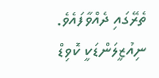ތެރޭގައި ދެއްވާފައެވެ.
ނިއުޒީލަންޑަކީ ކޮވިޑް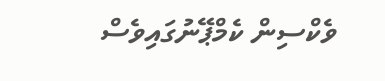ވެކްސިން ކެމްޕޭނުގައިވެސް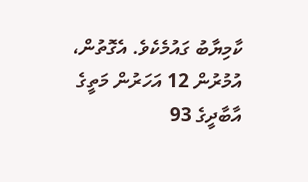ކާމިޔާބު ގައުމެކެވެ. އެގޮތުން، އުމުރުން 12 އަހަރުން މަތީގެ އާބާދީގެ 93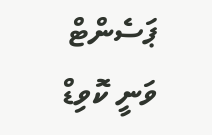ޕަސެންޓް ވަނީ ކޮވިޑް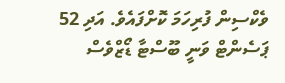ވެކްސިން ފުރިހަމަ ކޮށްފައެވެ. އަދި 52 ޕަސެންޓް ވަނީ ބޫސްޓާ ޑޯޒްވެސް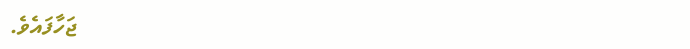ޖަހާފައެވެ.